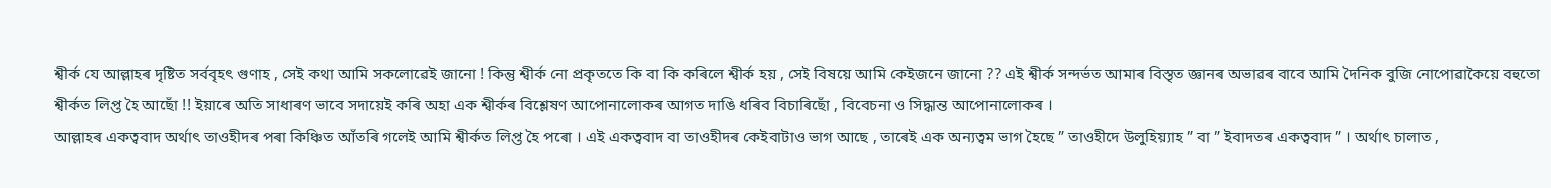শ্বীৰ্ক যে আল্লাহৰ দৃষ্টিত সৰ্ববৃহৎ গুণাহ , সেই কথা আমি সকলোৱেই জানো ! কিন্তু শ্বীৰ্ক নো প্ৰকৃততে কি বা কি কৰিলে শ্বীৰ্ক হয় , সেই বিষয়ে আমি কেইজনে জানো ?? এই শ্বীৰ্ক সন্দৰ্ভত আমাৰ বিস্তৃত জ্ঞানৰ অভাৱৰ বাবে আমি দৈনিক বুজি নোপোৱাকৈয়ে বহুতো শ্বীৰ্কত লিপ্ত হৈ আছোঁ !! ইয়াৰে অতি সাধাৰণ ভাবে সদায়েই কৰি অহা এক শ্বীৰ্কৰ বিশ্লেষণ আপোনালোকৰ আগত দাঙি ধৰিব বিচাৰিছোঁ , বিবেচনা ও সিদ্ধান্ত আপোনালোকৰ ।
আল্লাহৰ একত্ববাদ অৰ্থাৎ তাওহীদৰ পৰা কিঞ্চিত আঁতৰি গলেই আমি শ্বীৰ্কত লিপ্ত হৈ পৰো । এই একত্ববাদ বা তাওহীদৰ কেইবাটাও ভাগ আছে , তাৰেই এক অন্যত্বম ভাগ হৈছে ” তাওহীদে উলুহিয়্যাহ ” বা ” ইবাদতৰ একত্ববাদ ” । অৰ্থাৎ চালাত ,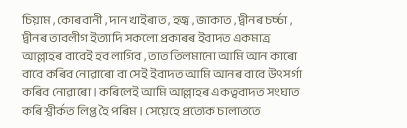চিয়াম , কোৰবানী , দান খাইৰাত , হজ্ব , জাকাত , দ্বীনৰ চৰ্চ্চা , দ্বীনৰ তাবলীগ ইত্যাদি সকলো প্ৰকাৰৰ ইবাদত একমাত্ৰ আল্লাহৰ বাবেই হব লাগিব , তাত তিলমানো আমি আন কাৰো বাবে কৰিব নোৱাৰো বা সেই ইবাদত আমি আনৰ বাবে উৎসৰ্গা কৰিব নোৱাৰো । কৰিলেই আমি আল্লাহৰ একত্ববাদত সংঘাত কৰি শ্বীৰ্কত লিপ্ত হৈ পৰিম । সেয়েহে প্ৰত্যেক চালাততে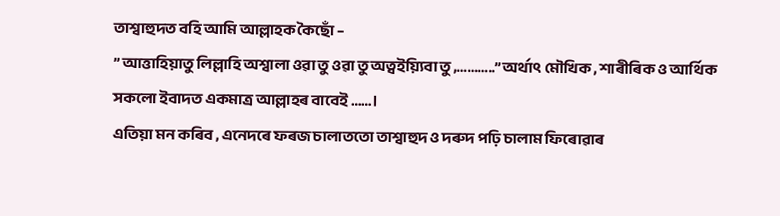তাশ্বাহুদত বহি আমি আল্লাহক কৈছোঁ –
” আত্তাহিয়াতু লিল্লাহি অশ্বালা ওৱা তু ওৱা তু অত্বইয়্যিবা তু ,………..” অৰ্থাৎ মৌখিক , শাৰীৰিক ও আৰ্থিক সকলো ইবাদত একমাত্ৰ আল্লাহৰ বাবেই ……।
এতিয়া মন কৰিব , এনেদৰে ফৰজ চালাততো তাশ্বাহুদ ও দৰুদ পঢ়ি চালাম ফিৰোৱাৰ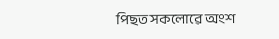পিছত সকলোৱে অংশ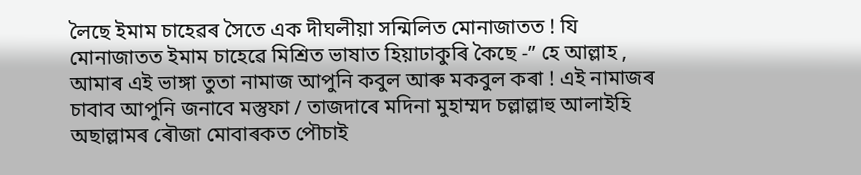লৈছে ইমাম চাহেৱৰ সৈতে এক দীঘলীয়া সন্মিলিত মোনাজাতত ! যি মোনাজাতত ইমাম চাহেৱে মিশ্ৰিত ভাষাত হিয়াঢাকুৰি কৈছে -” হে আল্লাহ , আমাৰ এই ভাঙ্গা তুতা নামাজ আপুনি কবুল আৰু মকবুল কৰা ! এই নামাজৰ চাবাব আপুনি জনাবে মস্তুফা / তাজদাৰে মদিনা মুহাম্মদ চল্লাল্লাহু আলাইহি অছাল্লামৰ ৰৌজা মোবাৰকত পৌচাই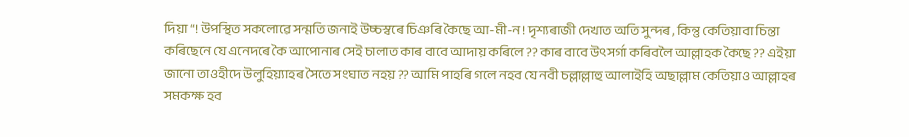দিয়া “! উপস্থিত সকলোৱে সন্মতি জনাই উচ্চস্বৰে চিঞৰি কৈছে আ-মী-ন ! দৃশ্যৰাজী দেখাত অতি সুন্দৰ , কিন্তু কেতিয়াবা চিন্তা কৰিছেনে যে এনেদৰে কৈ আপোনাৰ সেই চালাত কাৰ বাবে আদায় কৰিলে ?? কাৰ বাবে উৎসৰ্গা কৰিবলৈ আল্লাহক কৈছে ?? এইয়া জানো তাওহীদে উলুহিয়্যাহৰ সৈতে সংঘাত নহয় ?? আমি পাহৰি গলে নহব যে নবী চল্লাল্লাহু আলাইহি অছাল্লাম কেতিয়াও আল্লাহৰ সমকক্ষ হব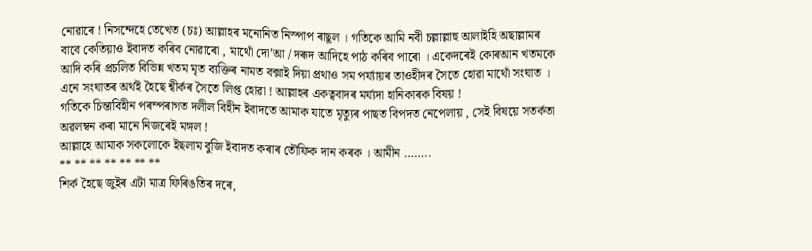নোৱাৰে ! নিসন্দেহে তেখেত (চঃ) আল্লাহৰ মনোনিত নিস্পাপ ৰাছূল । গতিকে আমি নবী চল্লাল্লাহু আলাইহি অছাল্লামৰ বাবে কেতিয়াও ইবাদত কৰিব নোৱাৰো , মাথোঁ দো’আ / দৰূদ আদিহে পাঠ কৰিব পাৰো । একেদৰেই কোৰআন খতমকে আদি কৰি প্ৰচলিত বিভিন্ন খতম মৃত ব্যক্তিৰ নামত বক্সাই দিয়া প্ৰথাও সম পৰ্য্যায়ৰ তাওহীদৰ সৈতে হোৱা মাথোঁ সংঘাত । এনে সংঘাতৰ অৰ্থই হৈছে শ্বীৰ্কৰ সৈতে লিপ্ত হোৱা ! আল্লাহৰ একত্ববাদৰ মৰ্য্যদা হানিকাৰক বিষয় !
গতিকে চিন্তাবিহীন পৰম্পৰাগত দলীল বিহীন ইবাদতে আমাক যাতে মৃত্যুৰ পাছত বিপদত নেপেলায় , সেই বিষয়ে সতৰ্কতা অৱলম্বন কৰা মানে নিজৰেই মঙ্গল !
আল্লাহে আমাক সকলোকে ইছলাম বুজি ইবাদত কৰাৰ তৌফিক দান কৰক । আমীন ……..
** ** ** ** ** ** **
শিৰ্ক হৈছে জুইৰ এটা মাত্ৰ ফিৰিঙতিৰ দৰে,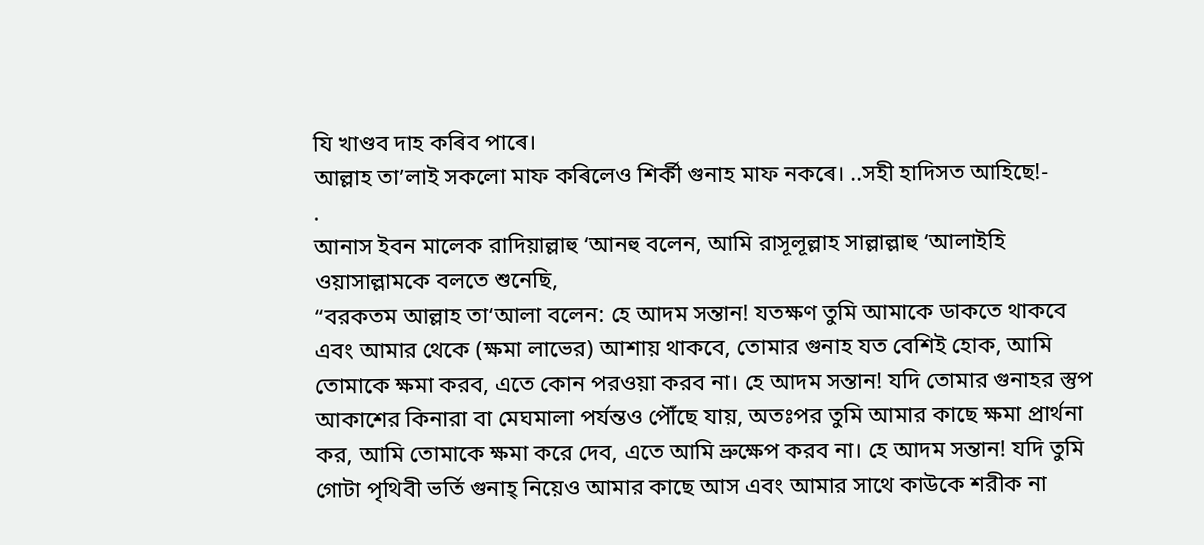যি খাণ্ডব দাহ কৰিব পাৰে।
আল্লাহ তা’লাই সকলো মাফ কৰিলেও শিৰ্কী গুনাহ মাফ নকৰে। ..সহী হাদিসত আহিছে!-
.
আনাস ইবন মালেক রাদিয়াল্লাহু ‘আনহু বলেন, আমি রাসূলূল্লাহ সাল্লাল্লাহু ‘আলাইহি ওয়াসাল্লামকে বলতে শুনেছি,
“বরকতম আল্লাহ তা‘আলা বলেন: হে আদম সন্তান! যতক্ষণ তুমি আমাকে ডাকতে থাকবে এবং আমার থেকে (ক্ষমা লাভের) আশায় থাকবে, তোমার গুনাহ যত বেশিই হোক, আমি তোমাকে ক্ষমা করব, এতে কোন পরওয়া করব না। হে আদম সন্তান! যদি তোমার গুনাহর স্তুপ আকাশের কিনারা বা মেঘমালা পর্যন্তও পৌঁছে যায়, অতঃপর তুমি আমার কাছে ক্ষমা প্রার্থনা কর, আমি তোমাকে ক্ষমা করে দেব, এতে আমি ভ্রুক্ষেপ করব না। হে আদম সন্তান! যদি তুমি গোটা পৃথিবী ভর্তি গুনাহ্ নিয়েও আমার কাছে আস এবং আমার সাথে কাউকে শরীক না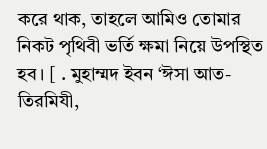করে থাক, তাহলে আমিও তোমার নিকট পৃথিবী ভর্তি ক্ষমা নিয়ে উপস্থিত হব। [ . মুহাম্মদ ইবন ‘ঈসা আত-তিরমিযী,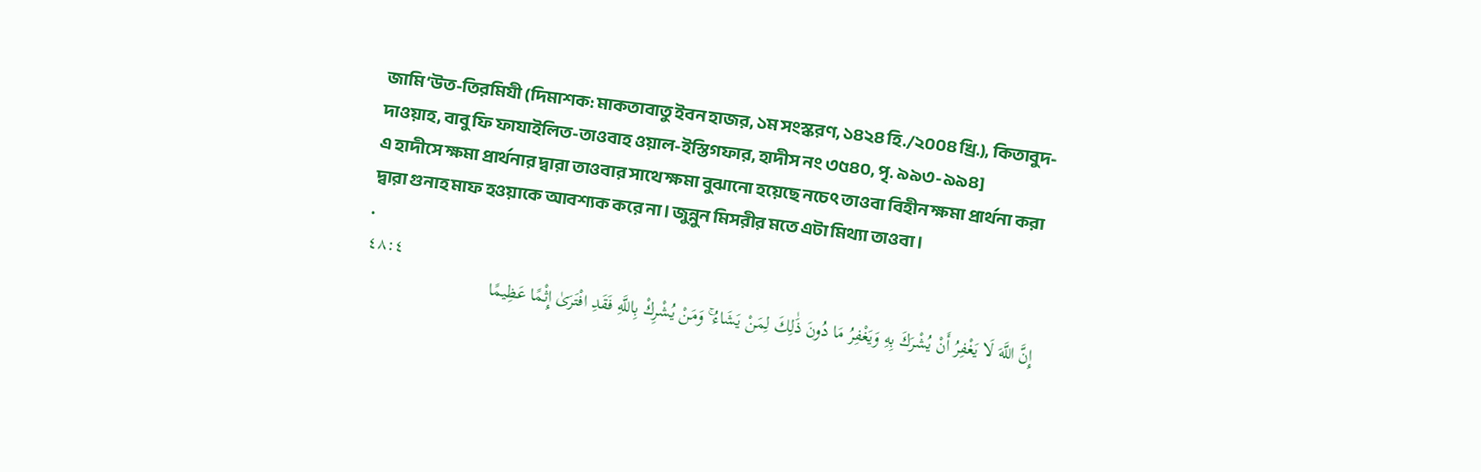জামি‘উত-তিরমিযী (দিমাশক: মাকতাবাতু ইবন হাজর, ১ম সংস্করণ, ১৪২৪ হি./২০০৪ খ্রি.), কিতাবুদ-দাওয়াহ, বাবু ফি ফাযাইলিত-তাওবাহ ওয়াল-ইস্তিগফার, হাদীস নং ৩৫৪০, পৃ. ৯৯৩-৯৯৪]
এ হাদীসে ক্ষমা প্রার্থনার দ্বারা তাওবার সাথে ক্ষমা বুঝানো হয়েছে নচেৎ তাওবা বিহীন ক্ষমা প্রার্থনা করা দ্বারা গুনাহ মাফ হওয়াকে আবশ্যক করে না। জুন্নুন মিসরীর মতে এটা মিথ্যা তাওবা।
.
٤٨:٤
إِنَّ اللَّهَ لَا يَغْفِرُ أَنْ يُشْرَكَ بِهِ وَيَغْفِرُ مَا دُونَ ذَٰلِكَ لِمَنْ يَشَاءُ ۚ وَمَنْ يُشْرِكْ بِاللَّهِ فَقَدِ افْتَرَىٰ إِثْمًا عَظِيمًا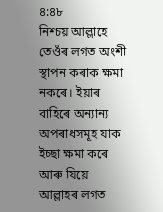৪:৪৮
নিশ্চয় আল্লাহে তেওঁৰ লগত অংশী স্থাপন কৰাক ক্ষমা নকৰে। ইয়াৰ বাহিৰে অন্যান্য অপৰাধসমূহ যাক ইচ্ছা ক্ষমা কৰে আৰু যিয়ে আল্লাহৰ লগত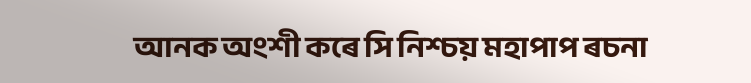আনক অংশী কৰে সি নিশ্চয় মহাপাপ ৰচনা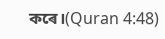কৰে।(Quran 4:48)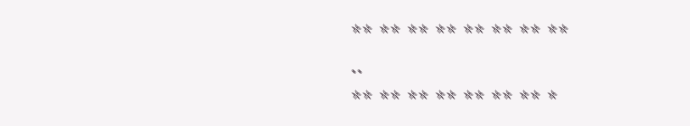** ** ** ** ** ** ** **
..
** ** ** ** ** ** ** *